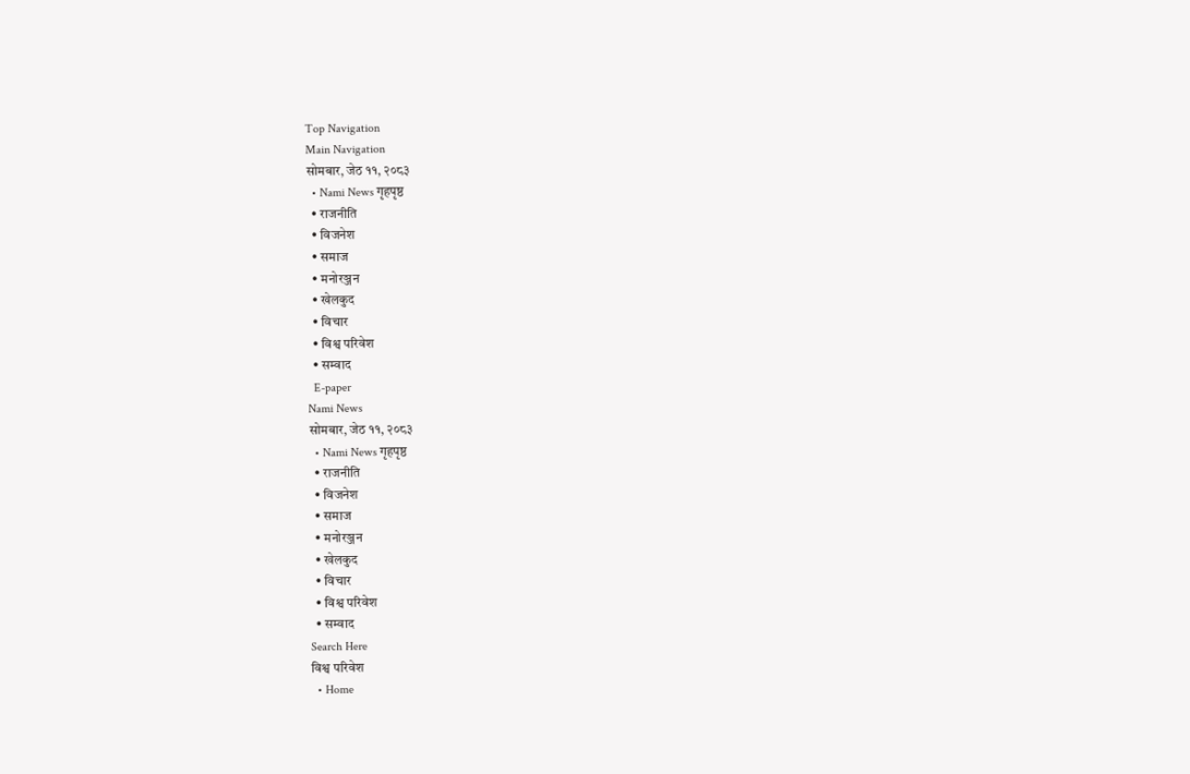Top Navigation
Main Navigation
सोमबार, जेठ ११, २०८३
  • Nami News गृहपृष्ठ
  • राजनीति
  • विजनेश
  • समाज
  • मनोरञ्जन
  • खेलकुद
  • विचार
  • विश्व परिवेश
  • सम्वाद
  E-paper
Nami News
सोमबार, जेठ ११, २०८३
  • Nami News गृहपृष्ठ
  • राजनीति
  • विजनेश
  • समाज
  • मनोरञ्जन
  • खेलकुद
  • विचार
  • विश्व परिवेश
  • सम्वाद
Search Here
विश्व परिवेश
  • Home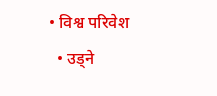• विश्व परिवेश
  • उड्ने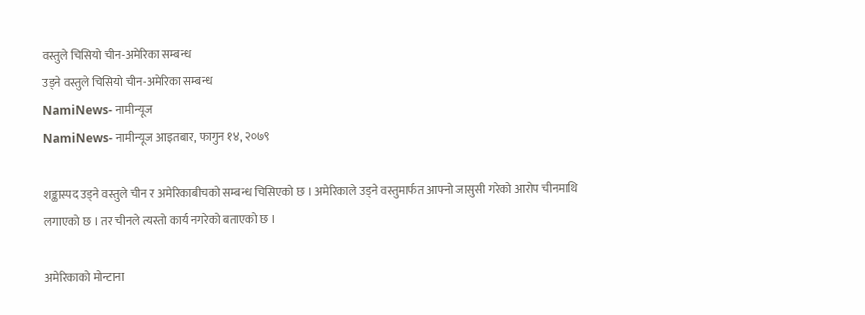वस्तुले चिसियो चीन-अमेरिका सम्बन्ध
उड्ने वस्तुले चिसियो चीन-अमेरिका सम्बन्ध
NamiNews- नामीन्यूज
NamiNews- नामीन्यूज आइतबार, फागुन १४, २०७९

शङ्कास्पद उड्ने वस्तुले चीन र अमेरिकाबीचको सम्बन्ध चिसिएको छ । अमेरिकाले उड्ने वस्तुमार्फत आफ्नो जासुसी गरेको आरोप चीनमाथि लगाएको छ । तर चीनले त्यस्तो कार्य नगरेको बताएको छ ।

अमेरिकाको मोन्टाना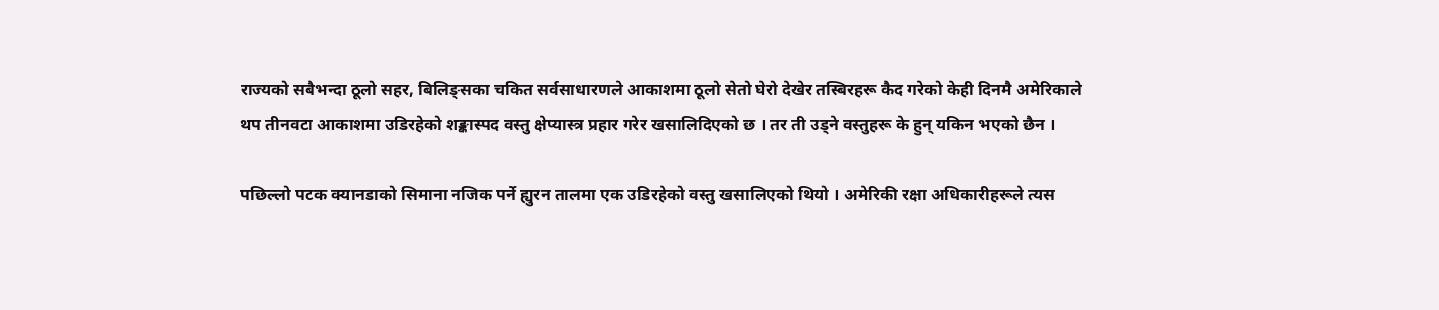राज्यको सबैभन्दा ठूलो सहर, बिलिङ्सका चकित सर्वसाधारणले आकाशमा ठूलो सेतो घेरो देखेर तस्बिरहरू कैद गरेको केही दिनमै अमेरिकाले थप तीनवटा आकाशमा उडिरहेको शङ्कास्पद वस्तु क्षेप्यास्त्र प्रहार गरेर खसालिदिएको छ । तर ती उड्ने वस्तुहरू के हुन् यकिन भएको छैन ।

पछिल्लो पटक क्यानडाको सिमाना नजिक पर्ने ह्युरन तालमा एक उडिरहेको वस्तु खसालिएको थियो । अमेरिकी रक्षा अधिकारीहरूले त्यस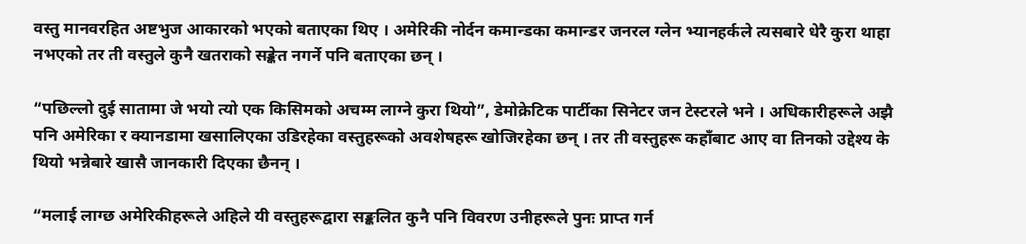वस्तु मानवरहित अष्टभुज आकारको भएको बताएका थिए । अमेरिकी नोर्दन कमान्डका कमान्डर जनरल ग्लेन भ्यानहर्कले त्यसबारे धेरै कुरा थाहा नभएको तर ती वस्तुले कुनै खतराको सङ्केत नगर्ने पनि बताएका छन् ।

“पछिल्लो दुई सातामा जे भयो त्यो एक किसिमको अचम्म लाग्ने कुरा थियो”, डेमोक्रेटिक पार्टीका सिनेटर जन टेस्टरले भने । अधिकारीहरूले अझै पनि अमेरिका र क्यानडामा खसालिएका उडिरहेका वस्तुहरूको अवशेषहरू खोजिरहेका छन् । तर ती वस्तुहरू कहाँबाट आए वा तिनको उद्देश्य के थियो भन्नेबारे खासै जानकारी दिएका छैनन् ।

“मलाई लाग्छ अमेरिकीहरूले अहिले यी वस्तुहरूद्वारा सङ्कलित कुनै पनि विवरण उनीहरूले पुनः प्राप्त गर्न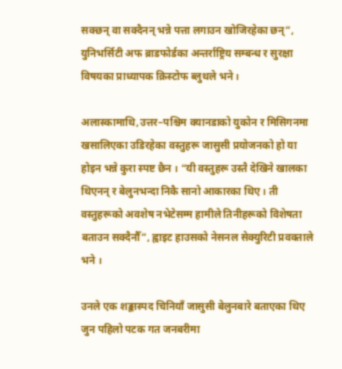सक्छन् वा सक्दैनन् भन्ने पत्ता लगाउन खोजिरहेका छन्”, युनिभर्सिटी अफ ब्राडफोर्डका अन्तर्राष्ट्रिय सम्बन्ध र सुरक्षा विषयका प्राध्यापक क्रिस्टोफ ब्लुथले भने ।

अलास्कामाथि,उत्तर–पश्चिम क्यानडाको युकोन र मिसिगनमा खसालिएका उडिरहेका वस्तुहरू जासुसी प्रयोजनको हो या होइन भन्ने कुरा स्पष्ट छैन । “यी वस्तुहरू उस्तै देखिने खालका थिएनन् र बेलुनभन्दा निकै सानो आकारका थिए। ती वस्तुहरूको अवशेष नभेटेसम्म हामीले तिनीहरूको विशेषता बताउन सक्दैनौँ”, ह्वाइट हाउसको नेसनल सेक्युरिटी प्रवक्ताले भने ।

उनले एक शङ्कास्पद चिनियाँ जासुसी बेलुनबारे बताएका थिए जुन पहिलो पटक गत जनबरीमा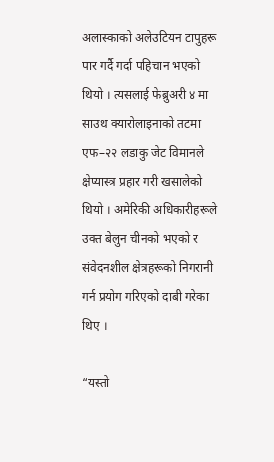अलास्काको अलेउटियन टापुहरू पार गर्दै गर्दा पहिचान भएको थियो । त्यसलाई फेब्रुअरी ४ मा साउथ क्यारोलाइनाको तटमा एफ–२२ लडाकु जेट विमानले क्षेप्यास्त्र प्रहार गरी खसालेको थियो । अमेरिकी अधिकारीहरूले उक्त बेलुन चीनको भएको र संवेदनशील क्षेत्रहरूको निगरानी गर्न प्रयोग गरिएको दाबी गरेका थिए ।

“यस्तो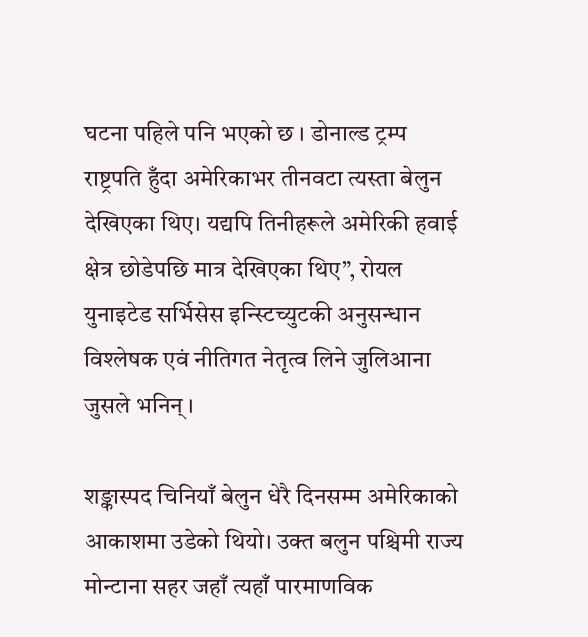घटना पहिले पनि भएको छ । डोनाल्ड ट्रम्प राष्ट्रपति हुँदा अमेरिकाभर तीनवटा त्यस्ता बेलुन देखिएका थिए। यद्यपि तिनीहरूले अमेरिकी हवाई क्षेत्र छोडेपछि मात्र देखिएका थिए”, रोयल युनाइटेड सर्भिसेस इन्स्टिच्युटकी अनुसन्धान विश्लेषक एवं नीतिगत नेतृत्व लिने जुलिआना जुसले भनिन् ।

शङ्कास्पद चिनियाँ बेलुन धेरै दिनसम्म अमेरिकाको आकाशमा उडेको थियो। उक्त बलुन पश्चिमी राज्य मोन्टाना सहर जहाँ त्यहाँ पारमाणविक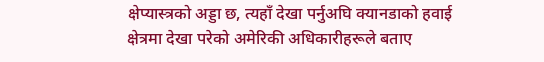क्षेप्यास्त्रको अड्डा छ, त्यहाँ देखा पर्नुअघि क्यानडाको हवाई क्षेत्रमा देखा परेको अमेरिकी अधिकारीहरूले बताए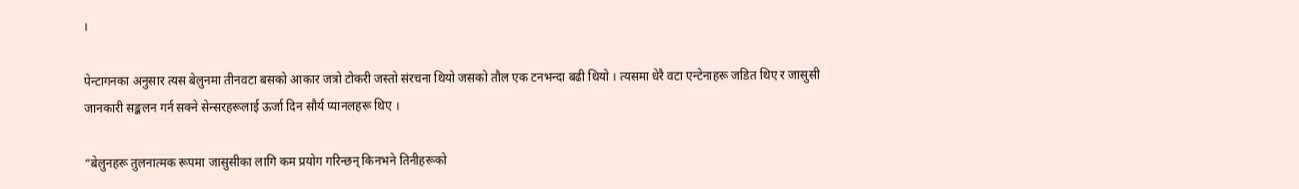।

पेन्टागनका अनुसार त्यस बेलुनमा तीनवटा बसको आकार जत्रो टोकरी जस्तो संरचना थियो जसको तौल एक टनभन्दा बढी थियो । त्यसमा धेरै वटा एन्टेनाहरू जडित थिए र जासुसी जानकारी सङ्कलन गर्न सक्ने सेन्सरहरूलाई ऊर्जा दिन सौर्य प्यानलहरू थिए ।

“बेलुनहरू तुलनात्मक रूपमा जासुसीका लागि कम प्रयोग गरिन्छन् किनभने तिनीहरूको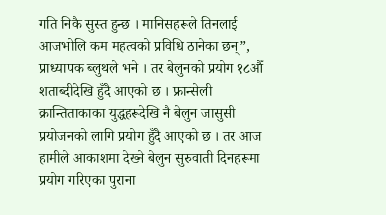गति निकै सुस्त हुन्छ । मानिसहरूले तिनलाई आजभोलि कम महत्वको प्रविधि ठानेका छन्”, प्राध्यापक ब्लुथले भने । तर बेलुनको प्रयोग १८औँ शताब्दीदेखि हुँदै आएको छ । फ्रान्सेली क्रान्तिताकाका युद्धहरूदेखि नै बेलुन जासुसी प्रयोजनको लागि प्रयोग हुँदै आएको छ । तर आज हामीले आकाशमा देख्ने बेलुन सुरुवाती दिनहरूमा प्रयोग गरिएका पुराना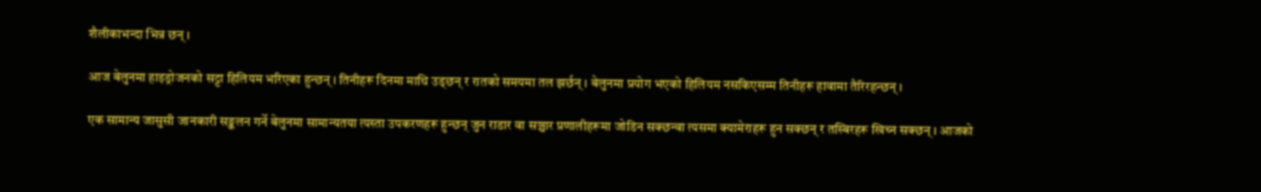शैलीकाभन्दा भिन्न छन् ।

आज बेलुनमा हाइड्रोजनको सट्टा हिलियम भरिएका हुन्छन् । तिनीहरू दिनमा माथि उड्छन् र रातको समयमा तल झर्छन् । बेलुनमा प्रयोग भएको हिलियम नसकिएसम्म तिनीहरू हावामा तैरिरहन्छन् ।

एक सामान्य जासुसी जानकारी सङ्कलन गर्ने बेलुनमा सामान्यतया त्यस्ता उपकरणहरू हुन्छन् जुन राडार वा सञ्चार प्रणालीहरूमा जोडिन सक्छन्वा त्यसमा क्यामेराहरू हुन सक्छन् र तस्बिरहरू खिच्न सक्छन् । आजको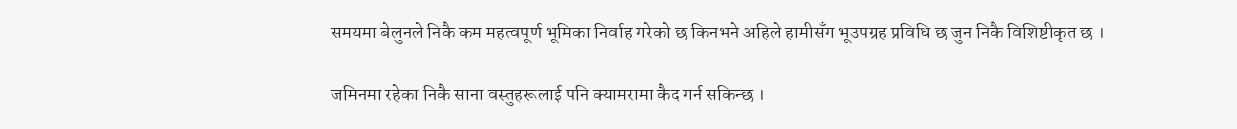समयमा बेलुनले निकै कम महत्वपूर्ण भूमिका निर्वाह गरेको छ किनभने अहिले हामीसँग भूउपग्रह प्रविधि छ जुन निकै विशिष्टीकृत छ ।

जमिनमा रहेका निकै साना वस्तुहरूलाई पनि क्यामरामा कैद गर्न सकिन्छ ।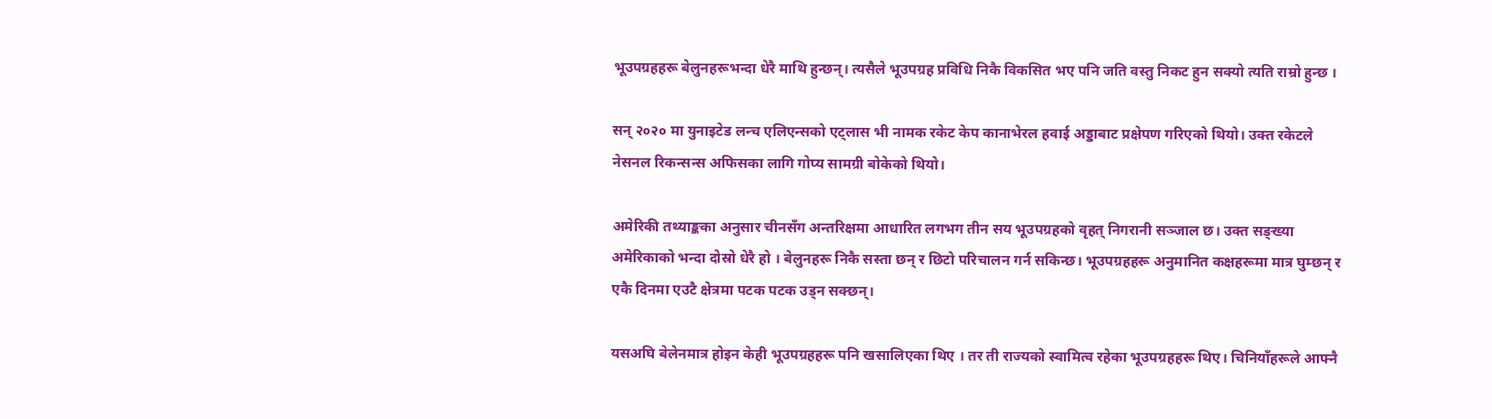भूउपग्रहहरू बेलुनहरूभन्दा धेरै माथि हुन्छन्। त्यसैले भूउपग्रह प्रविधि निकै विकसित भए पनि जति वस्तु निकट हुन सक्यो त्यति राम्रो हुन्छ ।

सन् २०२० मा युनाइटेड लन्च एलिएन्सको एट्लास भी नामक रकेट केप कानाभेरल हवाई अड्डाबाट प्रक्षेपण गरिएको थियो। उक्त रकेटले नेसनल रिकन्सन्स अफिसका लागि गोप्य सामग्री बोकेको थियो।

अमेरिकी तथ्याङ्कका अनुसार चीनसँग अन्तरिक्षमा आधारित लगभग तीन सय भूउपग्रहको वृहत् निगरानी सञ्जाल छ। उक्त सङ्ख्या अमेरिकाको भन्दा दोस्रो धेरै हो । बेलुनहरू निकै सस्ता छन् र छिटो परिचालन गर्न सकिन्छ। भूउपग्रहहरू अनुमानित कक्षहरूमा मात्र घुम्छन् र एकै दिनमा एउटै क्षेत्रमा पटक पटक उड्न सक्छन्।

यसअघि बेलेनमात्र होइन केही भूउपग्रहहरू पनि खसालिएका थिए । तर ती राज्यको स्वामित्व रहेका भूउपग्रहहरू थिए। चिनियाँहरूले आफ्नै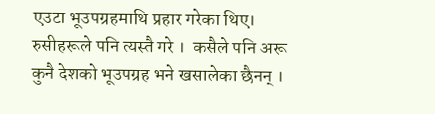एउटा भूउपग्रहमाथि प्रहार गरेका थिए। रुसीहरूले पनि त्यस्तै गरे ।  कसैले पनि अरू कुनै देशको भूउपग्रह भने खसालेका छैनन् ।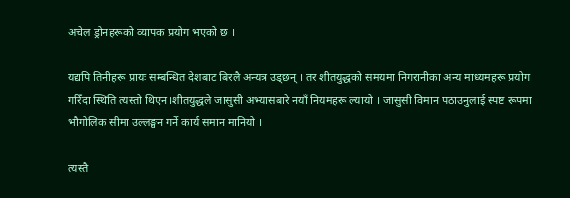अचेल ड्रोनहरूको व्यापक प्रयोग भएको छ ।

यद्यपि तिनीहरू प्रायः सम्बन्धित देशबाट बिरलै अन्यत्र उड्छन् । तर शीतयुद्धको समयमा निगरानीका अन्य माध्यमहरू प्रयोग गरिँदा स्थिति त्यस्तो थिएन।शीतयुद्धले जासुसी अभ्यासबारे नयाँ नियमहरू ल्यायो । जासुसी विमान पठाउनुलाई स्पष्ट रूपमा भौगोलिक सीमा उल्लङ्घन गर्ने कार्य समान मानियो ।

त्यस्तै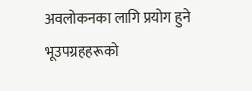अवलोकनका लागि प्रयोग हुने भूउपग्रहहरूको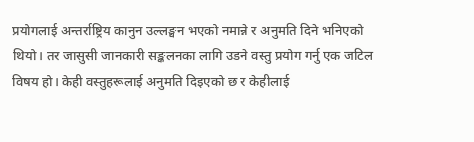प्रयोगलाई अन्तर्राष्ट्रिय कानुन उल्लङ्घन भएको नमान्ने र अनुमति दिने भनिएको थियो। तर जासुसी जानकारी सङ्कलनका लागि उडने वस्तु प्रयोग गर्नु एक जटिल विषय हो। केही वस्तुहरूलाई अनुमति दिइएको छ र केहीलाई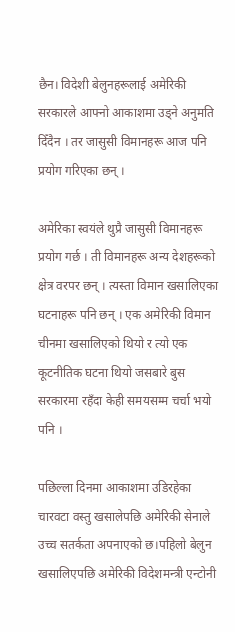छैन। विदेशी बेलुनहरूलाई अमेरिकी सरकारले आफ्नो आकाशमा उड्ने अनुमति दिँदैन । तर जासुसी विमानहरू आज पनि प्रयोग गरिएका छन् ।

अमेरिका स्वयंले थुप्रै जासुसी विमानहरू प्रयोग गर्छ । ती विमानहरू अन्य देशहरूको क्षेत्र वरपर छन् । त्यस्ता विमान खसालिएका घटनाहरू पनि छन् । एक अमेरिकी विमान चीनमा खसालिएको थियो र त्यो एक कूटनीतिक घटना थियो जसबारे बुस सरकारमा रहँदा केही समयसम्म चर्चा भयो पनि ।

पछिल्ला दिनमा आकाशमा उडिरहेका चारवटा वस्तु खसालेपछि अमेरिकी सेनाले उच्च सतर्कता अपनाएको छ।पहिलो बेलुन खसालिएपछि अमेरिकी विदेशमन्त्री एन्टोनी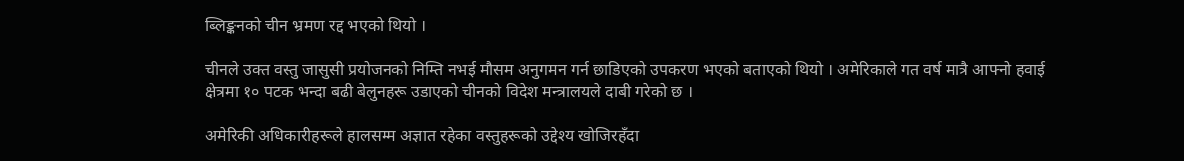ब्लिङ्कनको चीन भ्रमण रद्द भएको थियो ।

चीनले उक्त वस्तु जासुसी प्रयोजनको निम्ति नभई मौसम अनुगमन गर्न छाडिएको उपकरण भएको बताएको थियो । अमेरिकाले गत वर्ष मात्रै आफ्नो हवाई क्षेत्रमा १० पटक भन्दा बढी बेलुनहरू उडाएको चीनको विदेश मन्त्रालयले दाबी गरेको छ ।

अमेरिकी अधिकारीहरूले हालसम्म अज्ञात रहेका वस्तुहरूको उद्देश्य खोजिरहँदा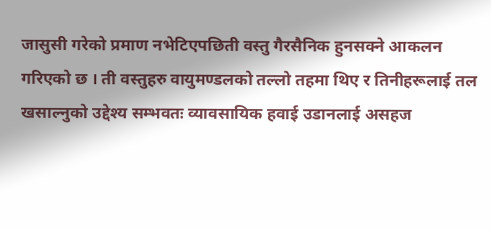जासुसी गरेको प्रमाण नभेटिएपछिती वस्तु गैरसैनिक हुनसक्ने आकलन गरिएको छ । ती वस्तुहरु वायुमण्डलको तल्लो तहमा थिए र तिनीहरूलाई तल खसाल्नुको उद्देश्य सम्भवतः व्यावसायिक हवाई उडानलाई असहज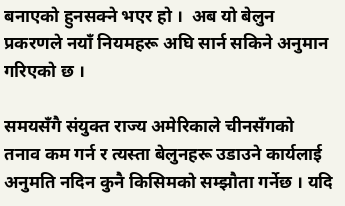बनाएको हुनसक्ने भएर हो ।  अब यो बेलुन प्रकरणले नयाँ नियमहरू अघि सार्न सकिने अनुमान गरिएको छ ।

समयसँगै संयुक्त राज्य अमेरिकाले चीनसँगको तनाव कम गर्न र त्यस्ता बेलुनहरू उडाउने कार्यलाई अनुमति नदिन कुनै किसिमको सम्झौता गर्नेछ । यदि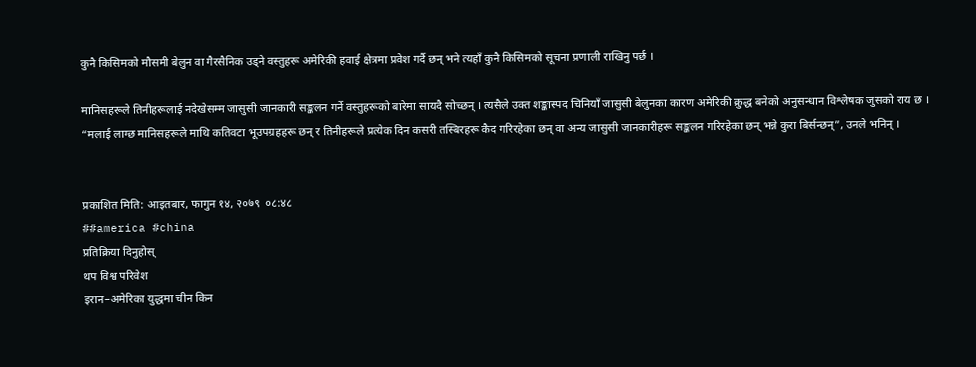कुनै किसिमको मौसमी बेलुन वा गैरसैनिक उड्ने वस्तुहरू अमेरिकी हवाई क्षेत्रमा प्रवेश गर्दै छन् भने त्यहाँ कुनै किसिमको सूचना प्रणाली राखिनु पर्छ ।

मानिसहरूले तिनीहरूलाई नदेखेसम्म जासुसी जानकारी सङ्कलन गर्ने वस्तुहरूको बारेमा सायदै सोच्छन् । त्यसैले उक्त शङ्कास्पद चिनियाँ जासुसी बेलुनका कारण अमेरिकी क्रुद्ध बनेको अनुसन्धान विश्लेषक जुसको राय छ । “मलाई लाग्छ मानिसहरूले माथि कतिवटा भूउपग्रहहरू छन् र तिनीहरूले प्रत्येक दिन कसरी तस्बिरहरू कैद गरिरहेका छन् वा अन्य जासुसी जानकारीहरू सङ्कलन गरिरहेका छन् भन्ने कुरा बिर्सन्छन्”, उनले भनिन् ।


प्रकाशित मिति: आइतबार, फागुन १४, २०७९  ०८:४८
##america #china
प्रतिक्रिया दिनुहोस्
थप विश्व परिवेश
इरान–अमेरिका युद्धमा चीन किन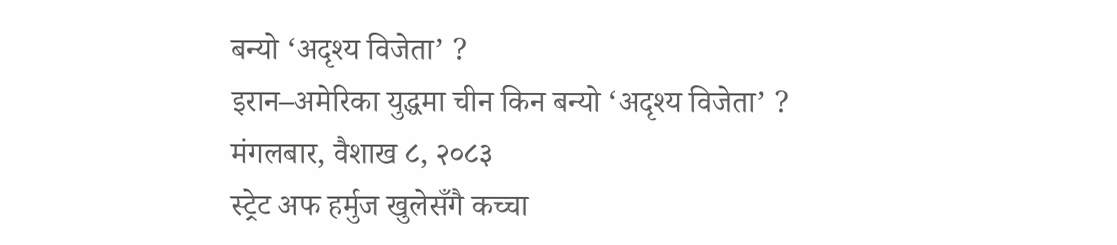बन्यो ‘अदृश्य विजेता’ ?
इरान–अमेरिका युद्धमा चीन किन बन्यो ‘अदृश्य विजेता’ ? मंगलबार, वैशाख ८, २०८३
स्ट्रेट अफ हर्मुज खुलेसँगै कच्चा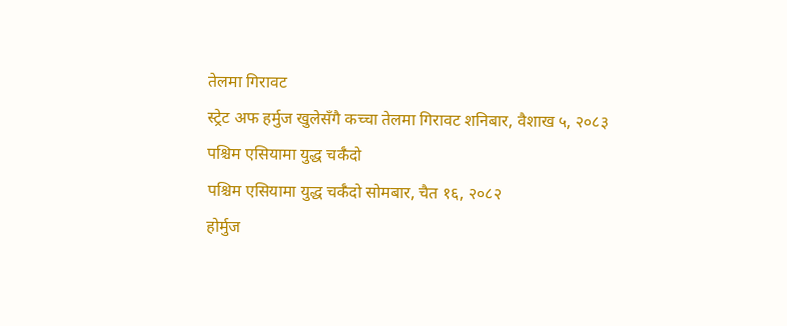तेलमा गिरावट
स्ट्रेट अफ हर्मुज खुलेसँगै कच्चा तेलमा गिरावट शनिबार, वैशाख ५, २०८३
पश्चिम एसियामा युद्ध चर्कँदो
पश्चिम एसियामा युद्ध चर्कँदो सोमबार, चैत १६, २०८२
होर्मुज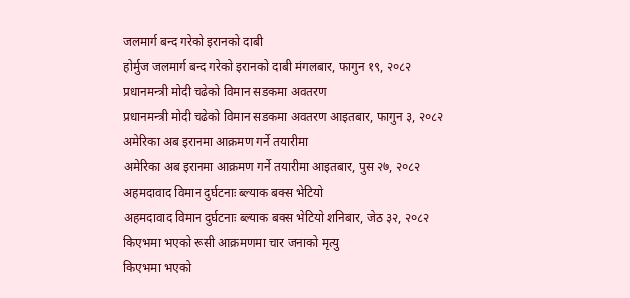जलमार्ग बन्द गरेको इरानको दाबी
होर्मुज जलमार्ग बन्द गरेको इरानको दाबी मंगलबार, फागुन १९, २०८२
प्रधानमन्त्री मोदी चढेको विमान सडकमा अवतरण
प्रधानमन्त्री मोदी चढेको विमान सडकमा अवतरण आइतबार, फागुन ३, २०८२
अमेरिका अब इरानमा आक्रमण गर्ने तयारीमा
अमेरिका अब इरानमा आक्रमण गर्ने तयारीमा आइतबार, पुस २७, २०८२
अहमदावाद विमान दुर्घटनाः ब्ल्याक बक्स भेटियो
अहमदावाद विमान दुर्घटनाः ब्ल्याक बक्स भेटियो शनिबार, जेठ ३२, २०८२
किएभमा भएको रूसी आक्रमणमा चार जनाको मृत्यु
किएभमा भएको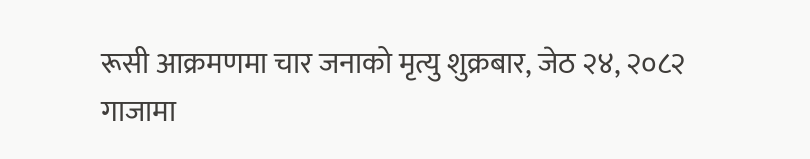रूसी आक्रमणमा चार जनाको मृत्यु शुक्रबार, जेठ २४, २०८२
गाजामा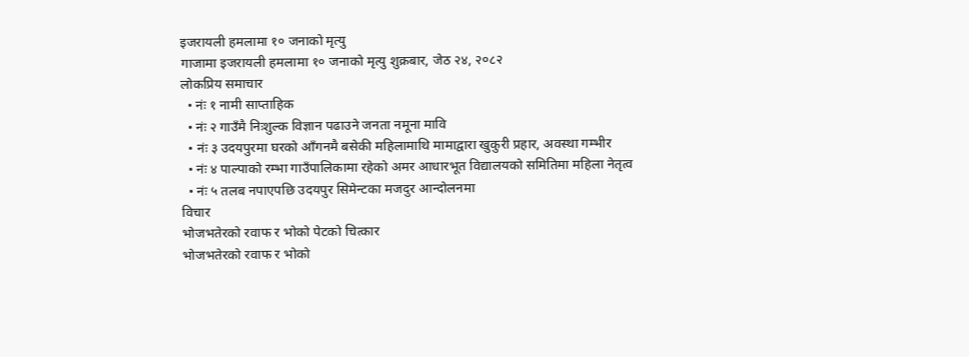इजरायली हमलामा १० जनाको मृत्यु
गाजामा इजरायली हमलामा १० जनाको मृत्यु शुक्रबार, जेठ २४, २०८२
लोकप्रिय समाचार
  • नंः १ नामी साप्ताहिक
  • नंः २ गाउँमै निःशुल्क विज्ञान पढाउने जनता नमूना मावि
  • नंः ३ उदयपुरमा घरको आँगनमै बसेकी महिलामाथि मामाद्वारा खुकुरी प्रहार, अवस्था गम्भीर
  • नंः ४ पाल्पाको रम्भा गाउँपालिकामा रहेको अमर आधारभूत विद्यालयको समितिमा महिला नेतृत्व
  • नंः ५ तलब नपाएपछि उदयपुर सिमेन्टका मजदुर आन्दोलनमा
विचार
भोजभतेरको रवाफ र भोको पेटको चित्कार
भोजभतेरको रवाफ र भोको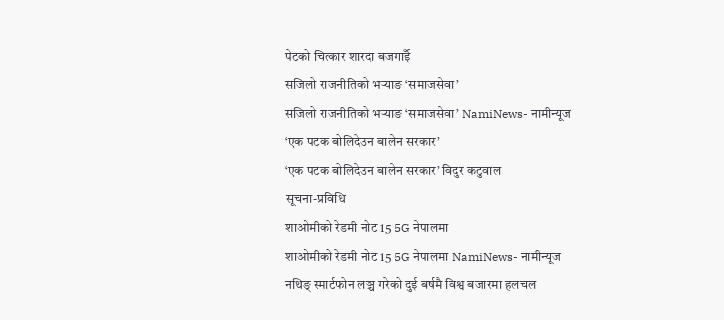पेटको चित्कार शारदा बजगाईँ
सजिलो राजनीतिको भर्‍याङ ‘समाजसेवा’
सजिलो राजनीतिको भर्‍याङ ‘समाजसेवा’ NamiNews- नामीन्यूज
‘एक पटक बोलिदेउन बालेन सरकार’
‘एक पटक बोलिदेउन बालेन सरकार’ विदुर कटुवाल
सूचना-प्रविधि
शाओमीको रेडमी नोट 15 5G नेपालमा
शाओमीको रेडमी नोट 15 5G नेपालमा NamiNews- नामीन्यूज
नथिङ् स्मार्टफोन लञ्च गरेको दुई बर्षमै विश्व बजारमा हलचल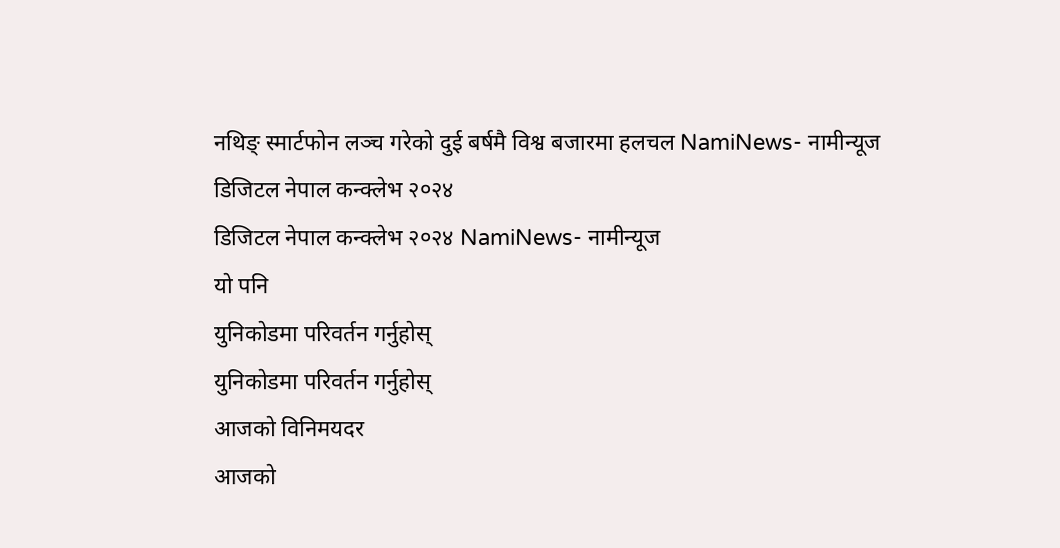नथिङ् स्मार्टफोन लञ्च गरेको दुई बर्षमै विश्व बजारमा हलचल NamiNews- नामीन्यूज
डिजिटल नेपाल कन्क्लेभ २०२४
डिजिटल नेपाल कन्क्लेभ २०२४ NamiNews- नामीन्यूज
यो पनि
युनिकोडमा परिवर्तन गर्नुहोस्
युनिकोडमा परिवर्तन गर्नुहोस्
आजको विनिमयदर
आजको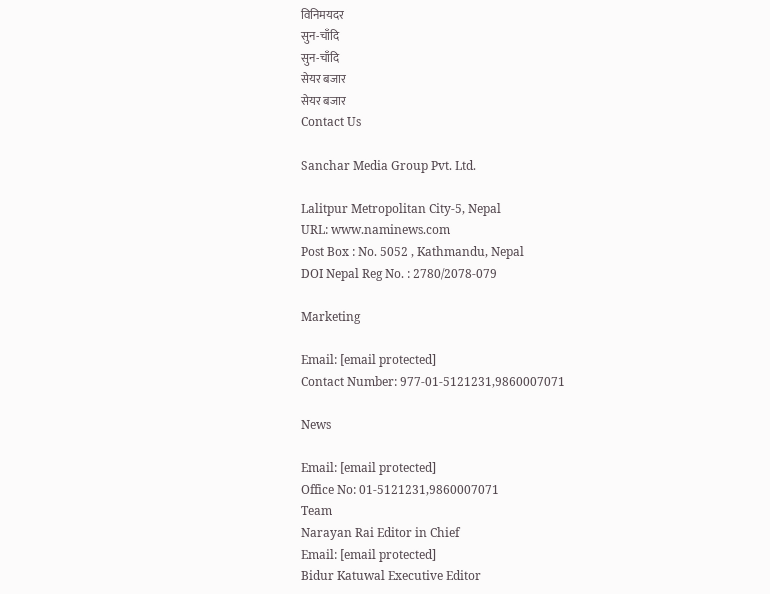विनिमयदर
सुन-चाँदि
सुन-चाँदि
सेयर बजार
सेयर बजार
Contact Us

Sanchar Media Group Pvt. Ltd.

Lalitpur Metropolitan City-5, Nepal
URL: www.naminews.com
Post Box : No. 5052 , Kathmandu, Nepal
DOI Nepal Reg No. : 2780/2078-079

Marketing

Email: [email protected]
Contact Number: 977-01-5121231,9860007071

News

Email: [email protected]
Office No: 01-5121231,9860007071
Team
Narayan Rai Editor in Chief
Email: [email protected]
Bidur Katuwal Executive Editor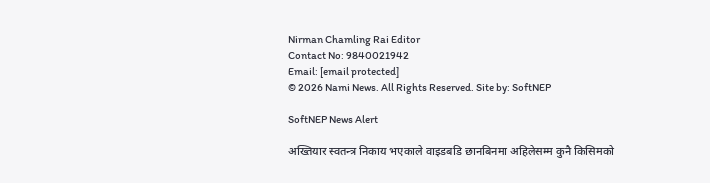Nirman Chamling Rai Editor
Contact No: 9840021942
Email: [email protected]
© 2026 Nami News. All Rights Reserved. Site by: SoftNEP

SoftNEP News Alert

अख्तियार स्वतन्त्र निकाय भएकाले वाइडबडि छानबिनमा अहिलेसम्‍म कुनै किसिमको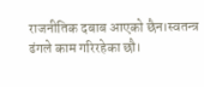राजनीतिक दबाब आएको छैन।स्वतन्त्र ढंगले काम गरिरहेका छौ।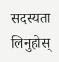सदस्यता लिनुहोस्